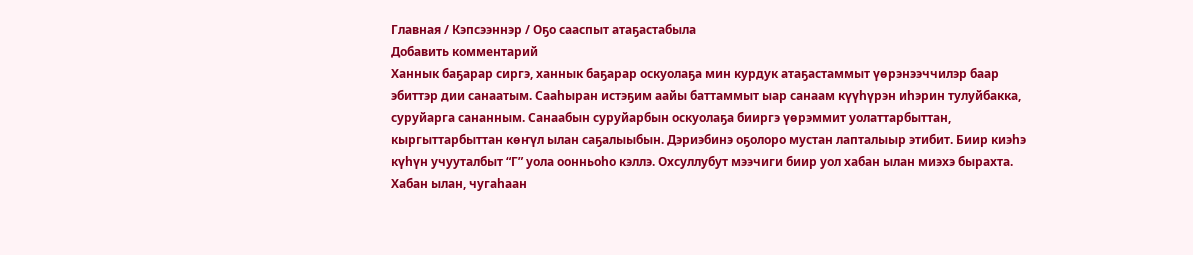Главная / Кэпсээннэр / Оҕо сааспыт атаҕастабыла
Добавить комментарий
Ханнык баҕарар сиргэ, ханнык баҕарар оскуолаҕа мин курдук атаҕастаммыт үөрэнээччилэр баар эбиттэр дии санаатым. Сааһыран истэҕим аайы баттаммыт ыар санаам күүһүрэн иһэрин тулуйбакка, суруйарга сананным. Санаабын суруйарбын оскуолаҕа бииргэ үөрэммит уолаттарбыттан, кыргыттарбыттан көҥүл ылан саҕалыыбын. Дэриэбинэ оҕолоро мустан лапталыыр этибит. Биир киэһэ күһүн учууталбыт “Г” уола оонньоһо кэллэ. Охсуллубут мээчиги биир уол хабан ылан миэхэ бырахта. Хабан ылан, чугаһаан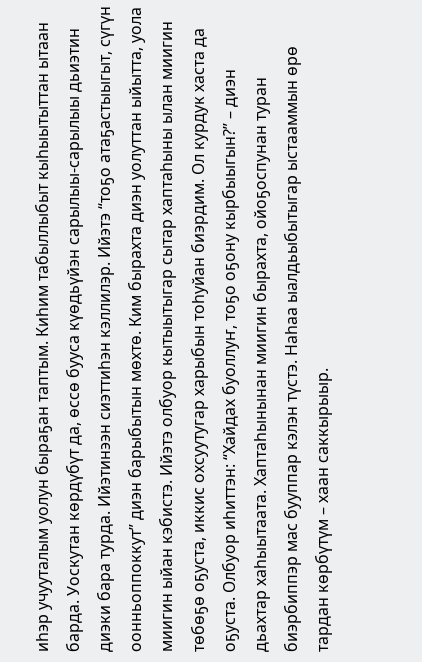иһэр учууталым уолун быраҕан таптым. Киһим табыллыбыт кыһыытыттан ытаан барда. Уоскутан көрдүбүт да, өссө бууса күөдьүйэн сарылыы-сарылыы дьиэтин диэки бара турда. Ийэтинээн сиэттиһэн кэллилэр. Ийэтэ “тоҕо атаҕастыыгыт, сүгүн оонньоппоккут” диэн барыбытын мөхтө. Ким бырахта диэн уолуттан ыйытта, уола миигин ыйан кэбистэ. Ийэтэ олбуор кытыытыгар сытар хаптаһыны ылан миигин төбөҕө оҕуста, иккис охсуутугар харыбын тоһуйан биэрдим. Ол курдук хаста да оҕуста. Олбуор иһиттэн: “Хайдах буоллуҥ, тоҕо оҕону кырбыыгын?” – диэн дьахтар хаһыытаата. Хаптаһынынан миигин бырахта, ойоҕоспунан туран биэрбиппэр мас бууппар кэлэн түстэ. Наһаа ыалдьыбытыгар ыстааммын өрө тардан көрбүтүм – хаан саккырыыр.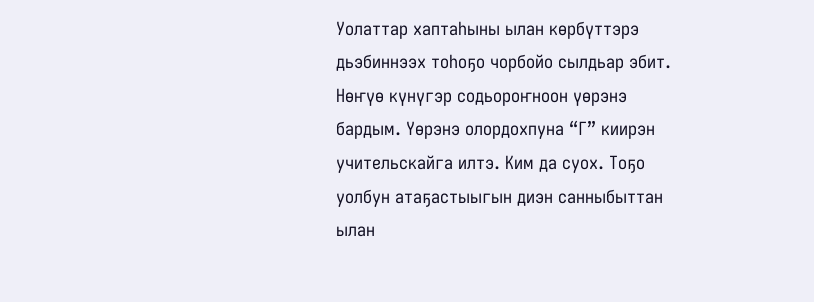Уолаттар хаптаһыны ылан көрбүттэрэ дьэбиннээх тоһоҕо чорбойо сылдьар эбит. Нөҥүө күнүгэр содьороҥноон үөрэнэ бардым. Үөрэнэ олордохпуна “Г” киирэн учительскайга илтэ. Ким да суох. Тоҕо уолбун атаҕастыыгын диэн санныбыттан ылан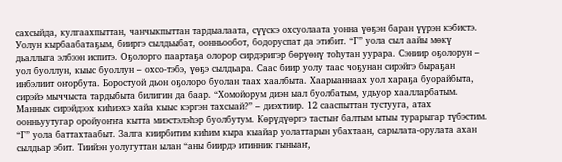сахсыйда, кулгаахпыттан, чанчыкпыттан тардыалаата, сүүскэ охсуолаата уонна үөҕэн баран үүрэн кэбистэ. Уолун кырбаабатаҕым, бииргэ сылдьыбат, оонньообот, бодоруспат да этибит. “Г” уола сыл аайы мөкү дьаллыга элбээн испитэ. Оҕолорго паартаҕа олорор сирдэригэр бөрүөнү тоһутан уурара. Сэниир оҕолорун – уол буоллун, кыыс буоллун – охсо-тэбэ, үөҕэ сылдьара. Саас биир уолу таас чоҕунан сирэйгэ быраҕан инбэлиит оҥорбута. Боростуой дьон оҕолоро буолан таах хаалбыта. Хаарыаннаах уол хараҕа буорайбыта, сирэйэ мыччыста тардыбыта билигин да баар. “Хомойорум диэн ыал буолбатым, удьуор хаалларбатым. Маннык сирэйдээх киһиэхэ хайа кыыс кэргэн тахсыай?” – диэхтиир. 12 сааспыттан тустууга, атах оонньуутугар оройуоҥҥа кытта миэстэлэһэр буолбутум. Көрүдүөргэ тастыҥ балтым ытыы турарыгар түбэстим. “Г” уола баттахтаабыт. Залга киирбитим киһим кыра кыайар уолаттарын убахтаан, сарылата-орулата ахан сылдьар эбит. Тиийэн уолугуттан ылан “аны биирдэ итинник гыныаҥ,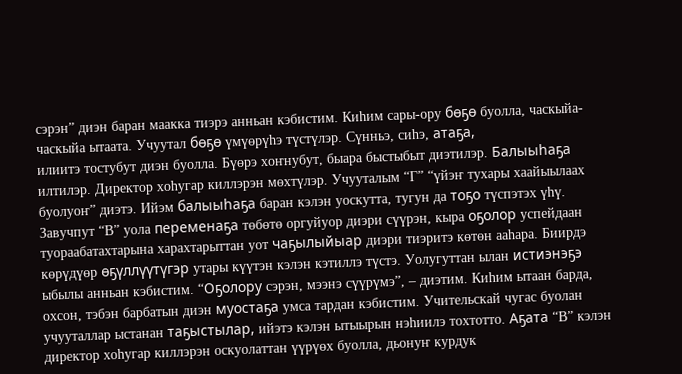сэрэн” диэн баран маакка тиэрэ анньан кэбистим. Киһим сары-ору бөҕө буолла, часкыйа-часкыйа ытаата. Учуутал бөҕө үмүөрүһэ түстүлэр. Сүнньэ, сиһэ, атаҕа,
илиитэ тостубут диэн буолла. Бүөрэ хоҥнубут, быара быстыбыт диэтилэр. Балыыһаҕа илтилэр. Директор хоһугар киллэрэн мөхтүлэр. Учууталым “Г” “үйэҥ тухары хаайыылаах буолуоҥ” диэтэ. Ийэм балыыһаҕа баран кэлэн уоскутта, тугун да тоҕо түспэтэх үһү. Завучпут “В” уола переменаҕа төбөтө оргуйуор диэри сүүрэн, кыра оҕолор успейдаан туораабатахтарына харахтарыттан уот чаҕылыйыар диэри тиэритэ көтөн ааһара. Биирдэ көрүдүөр өҕүллүүтүгэр утары күүтэн кэлэн кэтиллэ түстэ. Уолугуттан ылан истиэнэҕэ ыбылы анньан кэбистим. “Оҕолору сэрэн, мээнэ сүүрүмэ”, – диэтим. Киһим ытаан барда, охсон, тэбэн барбатын диэн муостаҕа умса тардан кэбистим. Учительскай чугас буолан учууталлар ыстанан таҕыстылар, ийэтэ кэлэн ытыырын нэһиилэ тохтотто. Аҕата “В” кэлэн директор хоһугар киллэрэн оскуолаттан үүрүөх буолла, дьонуҥ курдук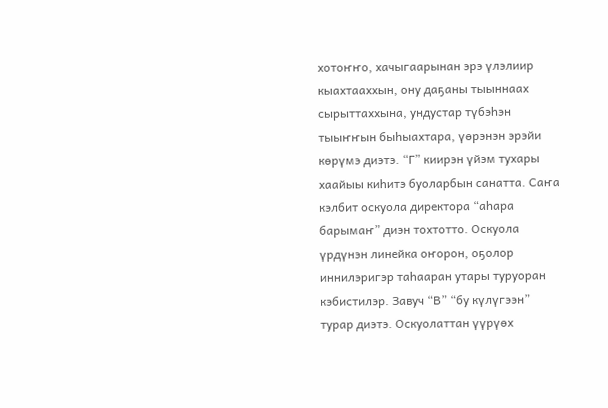хотоҥҥо, хачыгаарынан эрэ үлэлиир кыахтааххын, ону даҕаны тыыннаах сырыттаххына, ундустар түбэһэн тыыҥҥын быһыахтара, үөрэнэн эрэйи көрүмэ диэтэ. “Г” киирэн үйэм тухары хаайыы киһитэ буоларбын санатта. Саҥа кэлбит оскуола директора “аһара барымаҥ” диэн тохтотто. Оскуола үрдүнэн линейка оҥорон, оҕолор иннилэригэр таһааран утары туруоран кэбистилэр. Завуч “В” “бу күлүгээн” турар диэтэ. Оскуолаттан үүрүөх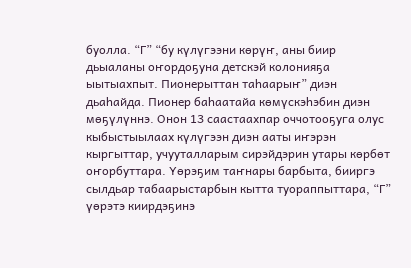буолла. “Г” “бу күлүгээни көрүҥ, аны биир дьыаланы оҥордоҕуна детскэй колонияҕа ыытыахпыт. Пионерыттан таһаарыҥ” диэн дьаһайда. Пионер баһаатайа көмүскэһэбин диэн мөҕүлүннэ. Онон 13 саастаахпар оччотооҕуга олус кыбыстыылаах күлүгээн диэн ааты иҥэрэн кыргыттар, учууталларым сирэйдэрин утары көрбөт оҥорбуттара. Үөрэҕим таҥнары барбыта, бииргэ сылдьар табаарыстарбын кытта туораппыттара, “Г” үөрэтэ киирдэҕинэ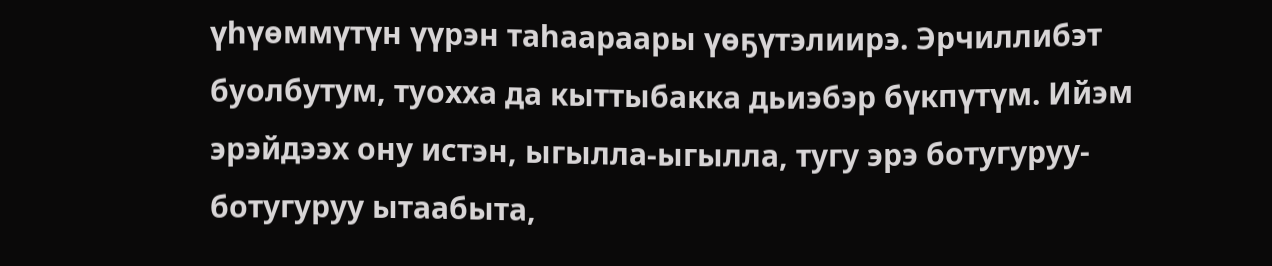үһүөммүтүн үүрэн таһаараары үөҕүтэлиирэ. Эрчиллибэт буолбутум, туохха да кыттыбакка дьиэбэр бүкпүтүм. Ийэм эрэйдээх ону истэн, ыгылла-ыгылла, тугу эрэ ботугуруу-ботугуруу ытаабыта,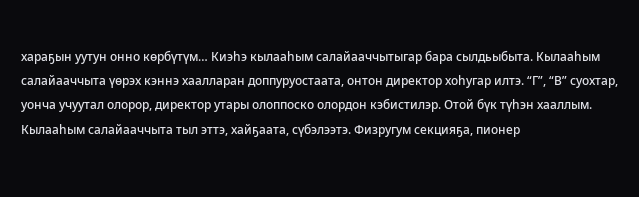хараҕын уутун онно көрбүтүм… Киэһэ кылааһым салайааччытыгар бара сылдьыбыта. Кылааһым салайааччыта үөрэх кэннэ хаалларан доппуруостаата, онтон директор хоһугар илтэ. “Г”, “В” суохтар, уонча учуутал олорор, директор утары олоппоско олордон кэбистилэр. Отой бүк түһэн хааллым. Кылааһым салайааччыта тыл эттэ, хайҕаата, сүбэлээтэ. Физругум секцияҕа, пионер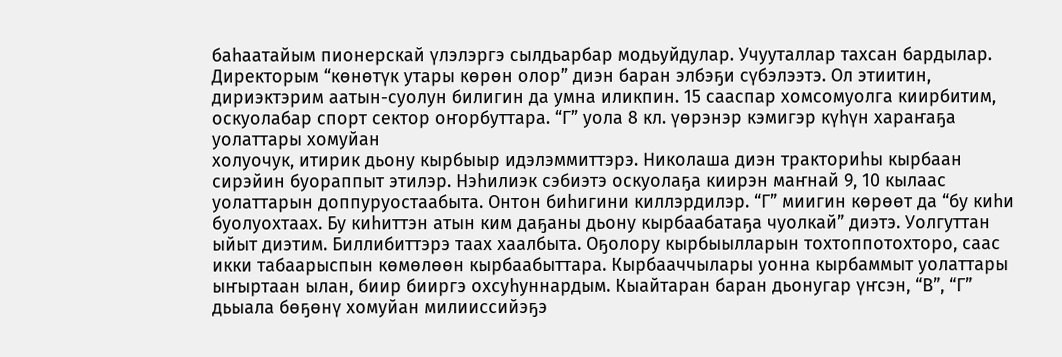баһаатайым пионерскай үлэлэргэ сылдьарбар модьуйдулар. Учууталлар тахсан бардылар. Директорым “көнөтүк утары көрөн олор” диэн баран элбэҕи сүбэлээтэ. Ол этиитин, дириэктэрим аатын-суолун билигин да умна иликпин. 15 сааспар хомсомуолга киирбитим, оскуолабар спорт сектор оҥорбуттара. “Г” уола 8 кл. үөрэнэр кэмигэр күһүн хараҥаҕа уолаттары хомуйан
холуочук, итирик дьону кырбыыр идэлэммиттэрэ. Николаша диэн тракториһы кырбаан сирэйин буораппыт этилэр. Нэһилиэк сэбиэтэ оскуолаҕа киирэн маҥнай 9, 10 кылаас уолаттарын доппуруостаабыта. Онтон биһигини киллэрдилэр. “Г” миигин көрөөт да “бу киһи буолуохтаах. Бу киһиттэн атын ким даҕаны дьону кырбаабатаҕа чуолкай” диэтэ. Уолгуттан ыйыт диэтим. Биллибиттэрэ таах хаалбыта. Оҕолору кырбыылларын тохтоппотохторо, саас икки табаарыспын көмөлөөн кырбаабыттара. Кырбааччылары уонна кырбаммыт уолаттары ыҥыртаан ылан, биир бииргэ охсуһуннардым. Кыайтаран баран дьонугар үҥсэн, “В”, “Г” дьыала бөҕөнү хомуйан милииссийэҕэ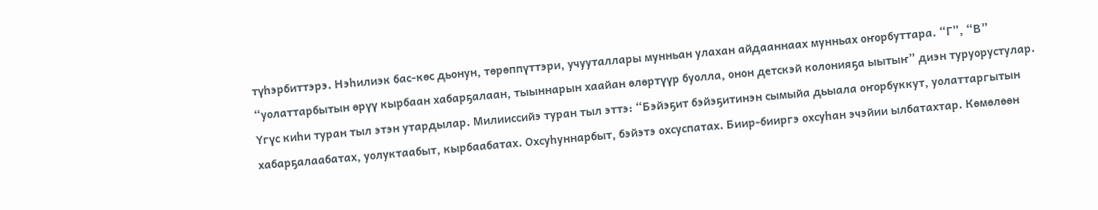түһэрбиттэрэ. Нэһилиэк бас-көс дьонун, төрөппүттэри, учууталлары мунньан улахан айдааннаах мунньах оҥорбуттара. “Г”, “В” “уолаттарбытын өрүү кырбаан хабарҕалаан, тыыннарын хаайан өлөртүүр буолла, онон детскэй колонияҕа ыытыҥ” диэн туруорустулар. Үгүс киһи туран тыл этэн утардылар. Милииссийэ туран тыл эттэ: “Бэйэҕит бэйэҕитинэн сымыйа дьыала оҥорбуккут, уолаттаргытын хабарҕалаабатах, уолуктаабыт, кырбаабатах. Охсуһуннарбыт, бэйэтэ охсуспатах. Биир-бииргэ охсуһан эчэйии ылбатахтар. Көмөлөөн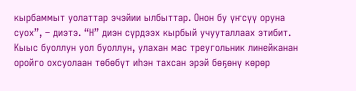кырбаммыт уолаттар эчэйии ылбыттар. Онон бу үҥсүү оруна суох”, – диэтэ. “Н” диэн сүрдээх кырбый учууталлаах этибит. Кыыс буоллун уол буоллун, улахан мас треугольник линейканан оройго охсуолаан төбөбүт иһэн тахсан эрэй бөҕөнү көрөр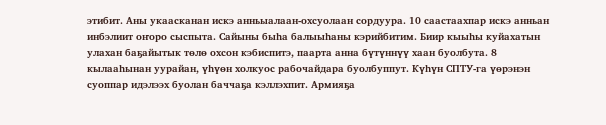этибит. Аны укаасканан искэ анньыалаан-охсуолаан сордуура. 10 саастаахпар искэ анньан инбэлиит оҥоро сыспыта. Сайыны быһа балыыһаны кэрийбитим. Биир кыыһы куйахатын улахан баҕайытык төлө охсон кэбиспитэ, паарта анна бүтүннүү хаан буолбута. 8 кылааһынан уурайан, үһүөн холкуос рабочайдара буолбуппут. Күһүн СПТУ-га үөрэнэн суоппар идэлээх буолан баччаҕа кэллэхпит. Армияҕа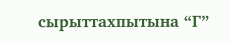сырыттахпытына “Г”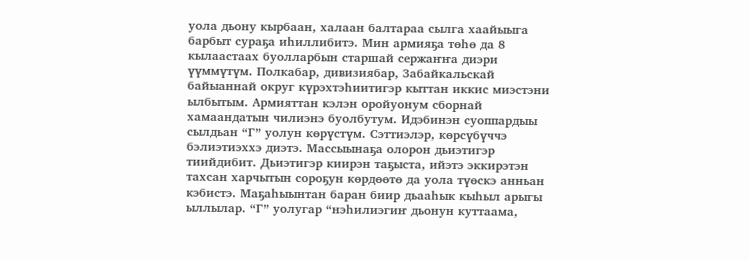уола дьону кырбаан, халаан балтараа сылга хаайыыга барбыт сураҕа иһиллибитэ. Мин армияҕа төһө да 8 кылаастаах буолларбын старшай сержаҥҥа диэри үүммүтүм. Полкабар, дивизиябар, Забайкальскай байыаннай округ күрэхтэһиитигэр кыттан иккис миэстэни ылбытым. Армияттан кэлэн оройуонум сборнай хамаандатын чилиэнэ буолбутум. Идэбинэн суоппардыы сылдьан “Г” уолун көрүстүм. Сэттиэлэр, көрсүбүччэ бэлиэтиэххэ диэтэ. Массыынаҕа олорон дьиэтигэр тиийдибит. Дьиэтигэр киирэн таҕыста, ийэтэ эккирэтэн тахсан харчытын сороҕун көрдөөтө да уола түөскэ анньан кэбистэ. Маҕаһыынтан баран биир дьааһык кыһыл арыгы ыллылар. “Г” уолугар “нэһилиэгиҥ дьонун куттаама,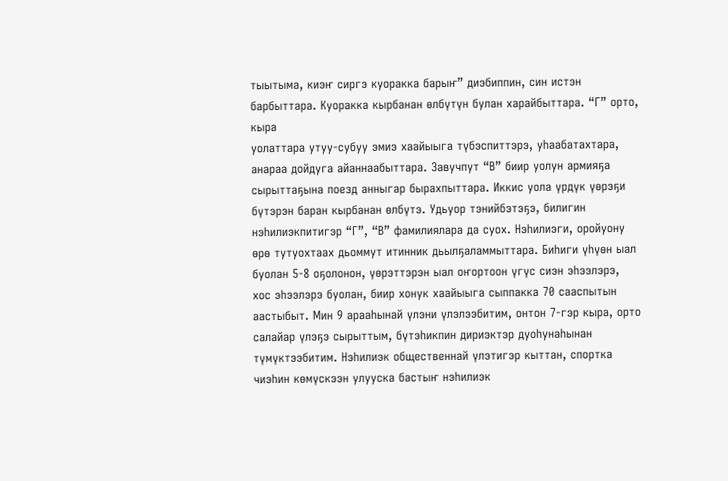тыытыма, киэҥ сиргэ куоракка барыҥ” диэбиппин, син истэн барбыттара. Куоракка кырбанан өлбүтүн булан харайбыттара. “Г” орто, кыра
уолаттара утуу-субуу эмиэ хаайыыга түбэспиттэрэ, уһаабатахтара, анараа дойдуга айаннаабыттара. Завучпут “В” биир уолун армияҕа сырыттаҕына поезд анныгар бырахпыттара. Иккис уола үрдүк үөрэҕи бүтэрэн баран кырбанан өлбүтэ. Удьуор тэнийбэтэҕэ, билигин нэһилиэкпитигэр “Г”, “В” фамилиялара да суох. Нэһилиэги, оройуону өрө тутуохтаах дьоммут итинник дьылҕаламмыттара. Биһиги үһүөн ыал буолан 5-8 оҕолонон, үөрэттэрэн ыал оҥортоон үгүс сиэн эһээлэрэ, хос эһээлэрэ буолан, биир хонук хаайыыга сыппакка 70 сааспытын аастыбыт. Мин 9 арааһынай үлэни үлэлээбитим, онтон 7-гэр кыра, орто салайар үлэҕэ сырыттым, бүтэһикпин дириэктэр дуоһунаһынан түмүктээбитим. Нэһилиэк общественнай үлэтигэр кыттан, спортка чиэһин көмүскээн улууска бастыҥ нэһилиэк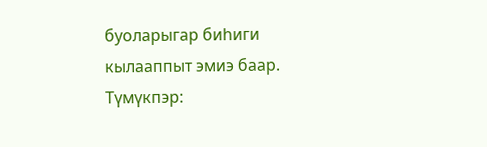буоларыгар биһиги кылааппыт эмиэ баар. Түмүкпэр: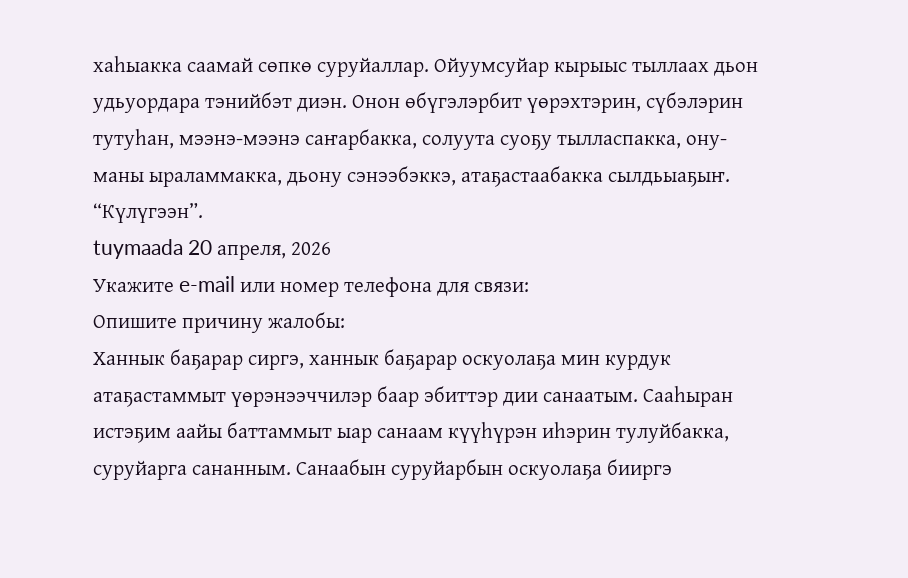хаһыакка саамай сөпкө суруйаллар. Ойуумсуйар кырыыс тыллаах дьон удьуордара тэнийбэт диэн. Онон өбүгэлэрбит үөрэхтэрин, сүбэлэрин тутуһан, мээнэ-мээнэ саҥарбакка, солуута суоҕу тылласпакка, ону-маны ыраламмакка, дьону сэнээбэккэ, атаҕастаабакка сылдьыаҕыҥ. “Күлүгээн”.
tuymaada 20 апреля, 2026
Укажите e-mail или номер телефона для связи:
Опишите причину жалобы:
Ханнык баҕарар сиргэ, ханнык баҕарар оскуолаҕа мин курдук атаҕастаммыт үөрэнээччилэр баар эбиттэр дии санаатым. Сааһыран истэҕим аайы баттаммыт ыар санаам күүһүрэн иһэрин тулуйбакка, суруйарга сананным. Санаабын суруйарбын оскуолаҕа бииргэ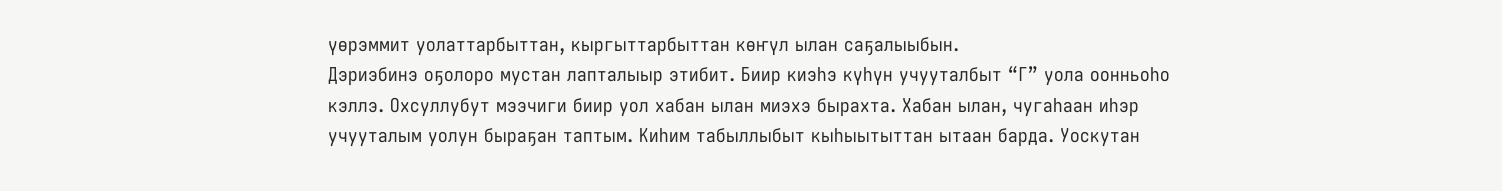үөрэммит уолаттарбыттан, кыргыттарбыттан көҥүл ылан саҕалыыбын.
Дэриэбинэ оҕолоро мустан лапталыыр этибит. Биир киэһэ күһүн учууталбыт “Г” уола оонньоһо кэллэ. Охсуллубут мээчиги биир уол хабан ылан миэхэ бырахта. Хабан ылан, чугаһаан иһэр учууталым уолун быраҕан таптым. Киһим табыллыбыт кыһыытыттан ытаан барда. Уоскутан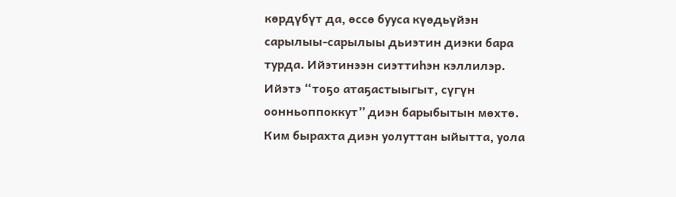көрдүбүт да, өссө бууса күөдьүйэн сарылыы-сарылыы дьиэтин диэки бара турда. Ийэтинээн сиэттиһэн кэллилэр. Ийэтэ “тоҕо атаҕастыыгыт, сүгүн оонньоппоккут” диэн барыбытын мөхтө. Ким бырахта диэн уолуттан ыйытта, уола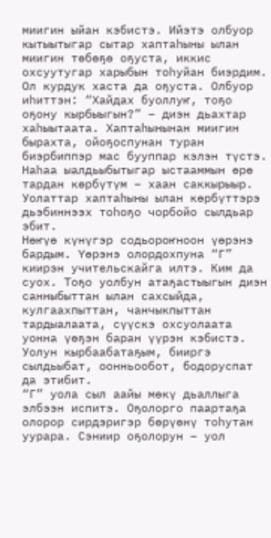миигин ыйан кэбистэ. Ийэтэ олбуор кытыытыгар сытар хаптаһыны ылан миигин төбөҕө оҕуста, иккис охсуутугар харыбын тоһуйан биэрдим. Ол курдук хаста да оҕуста. Олбуор иһиттэн: “Хайдах буоллуҥ, тоҕо оҕону кырбыыгын?” – диэн дьахтар хаһыытаата. Хаптаһынынан миигин бырахта, ойоҕоспунан туран биэрбиппэр мас бууппар кэлэн түстэ. Наһаа ыалдьыбытыгар ыстааммын өрө тардан көрбүтүм – хаан саккырыыр. Уолаттар хаптаһыны ылан көрбүттэрэ дьэбиннээх тоһоҕо чорбойо сылдьар эбит.
Нөҥүө күнүгэр содьороҥноон үөрэнэ бардым. Үөрэнэ олордохпуна “Г” киирэн учительскайга илтэ. Ким да суох. Тоҕо уолбун атаҕастыыгын диэн санныбыттан ылан сахсыйда, кулгаахпыттан, чанчыкпыттан тардыалаата, сүүскэ охсуолаата уонна үөҕэн баран үүрэн кэбистэ. Уолун кырбаабатаҕым, бииргэ сылдьыбат, оонньообот, бодоруспат да этибит.
“Г” уола сыл аайы мөкү дьаллыга элбээн испитэ. Оҕолорго паартаҕа олорор сирдэригэр бөрүөнү тоһутан уурара. Сэниир оҕолорун – уол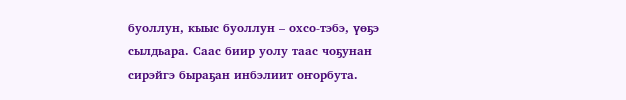буоллун, кыыс буоллун – охсо-тэбэ, үөҕэ сылдьара. Саас биир уолу таас чоҕунан сирэйгэ быраҕан инбэлиит оҥорбута.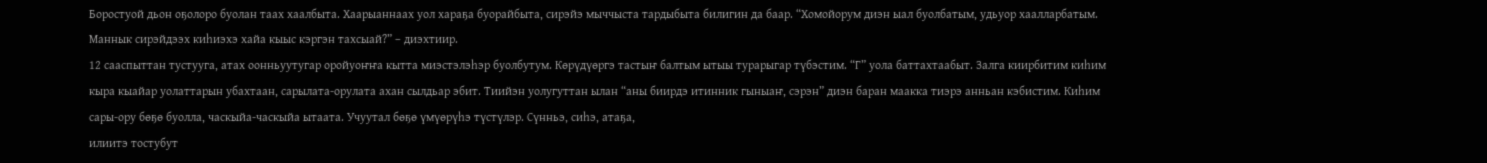Боростуой дьон оҕолоро буолан таах хаалбыта. Хаарыаннаах уол хараҕа буорайбыта, сирэйэ мыччыста тардыбыта билигин да баар. “Хомойорум диэн ыал буолбатым, удьуор хаалларбатым. Маннык сирэйдээх киһиэхэ хайа кыыс кэргэн тахсыай?” – диэхтиир.
12 сааспыттан тустууга, атах оонньуутугар оройуоҥҥа кытта миэстэлэһэр буолбутум. Көрүдүөргэ тастыҥ балтым ытыы турарыгар түбэстим. “Г” уола баттахтаабыт. Залга киирбитим киһим кыра кыайар уолаттарын убахтаан, сарылата-орулата ахан сылдьар эбит. Тиийэн уолугуттан ылан “аны биирдэ итинник гыныаҥ, сэрэн” диэн баран маакка тиэрэ анньан кэбистим. Киһим сары-ору бөҕө буолла, часкыйа-часкыйа ытаата. Учуутал бөҕө үмүөрүһэ түстүлэр. Сүнньэ, сиһэ, атаҕа,
илиитэ тостубут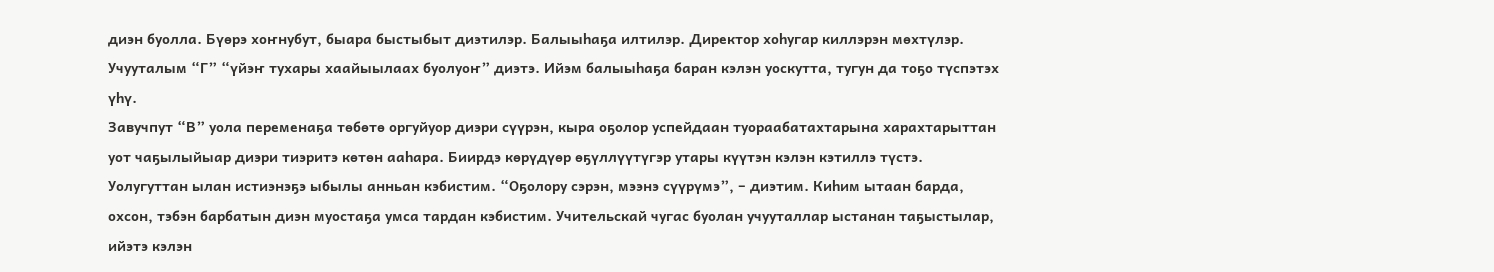диэн буолла. Бүөрэ хоҥнубут, быара быстыбыт диэтилэр. Балыыһаҕа илтилэр. Директор хоһугар киллэрэн мөхтүлэр. Учууталым “Г” “үйэҥ тухары хаайыылаах буолуоҥ” диэтэ. Ийэм балыыһаҕа баран кэлэн уоскутта, тугун да тоҕо түспэтэх үһү.
Завучпут “В” уола переменаҕа төбөтө оргуйуор диэри сүүрэн, кыра оҕолор успейдаан туораабатахтарына харахтарыттан уот чаҕылыйыар диэри тиэритэ көтөн ааһара. Биирдэ көрүдүөр өҕүллүүтүгэр утары күүтэн кэлэн кэтиллэ түстэ. Уолугуттан ылан истиэнэҕэ ыбылы анньан кэбистим. “Оҕолору сэрэн, мээнэ сүүрүмэ”, – диэтим. Киһим ытаан барда, охсон, тэбэн барбатын диэн муостаҕа умса тардан кэбистим. Учительскай чугас буолан учууталлар ыстанан таҕыстылар, ийэтэ кэлэн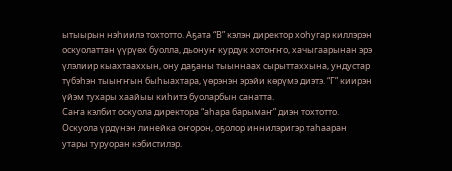ытыырын нэһиилэ тохтотто. Аҕата “В” кэлэн директор хоһугар киллэрэн оскуолаттан үүрүөх буолла, дьонуҥ курдук хотоҥҥо, хачыгаарынан эрэ үлэлиир кыахтааххын, ону даҕаны тыыннаах сырыттаххына, ундустар түбэһэн тыыҥҥын быһыахтара, үөрэнэн эрэйи көрүмэ диэтэ. “Г” киирэн үйэм тухары хаайыы киһитэ буоларбын санатта.
Саҥа кэлбит оскуола директора “аһара барымаҥ” диэн тохтотто. Оскуола үрдүнэн линейка оҥорон, оҕолор иннилэригэр таһааран утары туруоран кэбистилэр.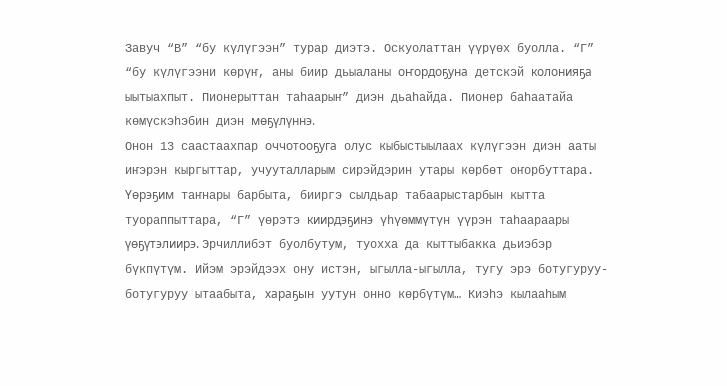Завуч “В” “бу күлүгээн” турар диэтэ. Оскуолаттан үүрүөх буолла. “Г” “бу күлүгээни көрүҥ, аны биир дьыаланы оҥордоҕуна детскэй колонияҕа ыытыахпыт. Пионерыттан таһаарыҥ” диэн дьаһайда. Пионер баһаатайа көмүскэһэбин диэн мөҕүлүннэ.
Онон 13 саастаахпар оччотооҕуга олус кыбыстыылаах күлүгээн диэн ааты иҥэрэн кыргыттар, учууталларым сирэйдэрин утары көрбөт оҥорбуттара. Үөрэҕим таҥнары барбыта, бииргэ сылдьар табаарыстарбын кытта туораппыттара, “Г” үөрэтэ киирдэҕинэ үһүөммүтүн үүрэн таһаараары үөҕүтэлиирэ. Эрчиллибэт буолбутум, туохха да кыттыбакка дьиэбэр бүкпүтүм. Ийэм эрэйдээх ону истэн, ыгылла-ыгылла, тугу эрэ ботугуруу-ботугуруу ытаабыта, хараҕын уутун онно көрбүтүм… Киэһэ кылааһым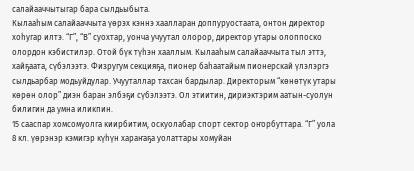салайааччытыгар бара сылдьыбыта.
Кылааһым салайааччыта үөрэх кэннэ хаалларан доппуруостаата, онтон директор хоһугар илтэ. “Г”, “В” суохтар, уонча учуутал олорор, директор утары олоппоско олордон кэбистилэр. Отой бүк түһэн хааллым. Кылааһым салайааччыта тыл эттэ, хайҕаата, сүбэлээтэ. Физругум секцияҕа, пионер баһаатайым пионерскай үлэлэргэ сылдьарбар модьуйдулар. Учууталлар тахсан бардылар. Директорым “көнөтүк утары көрөн олор” диэн баран элбэҕи сүбэлээтэ. Ол этиитин, дириэктэрим аатын-суолун билигин да умна иликпин.
15 сааспар хомсомуолга киирбитим, оскуолабар спорт сектор оҥорбуттара. “Г” уола 8 кл. үөрэнэр кэмигэр күһүн хараҥаҕа уолаттары хомуйан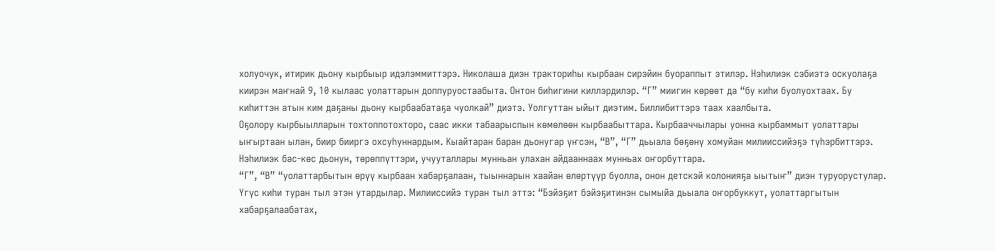холуочук, итирик дьону кырбыыр идэлэммиттэрэ. Николаша диэн тракториһы кырбаан сирэйин буораппыт этилэр. Нэһилиэк сэбиэтэ оскуолаҕа киирэн маҥнай 9, 10 кылаас уолаттарын доппуруостаабыта. Онтон биһигини киллэрдилэр. “Г” миигин көрөөт да “бу киһи буолуохтаах. Бу киһиттэн атын ким даҕаны дьону кырбаабатаҕа чуолкай” диэтэ. Уолгуттан ыйыт диэтим. Биллибиттэрэ таах хаалбыта.
Оҕолору кырбыылларын тохтоппотохторо, саас икки табаарыспын көмөлөөн кырбаабыттара. Кырбааччылары уонна кырбаммыт уолаттары ыҥыртаан ылан, биир бииргэ охсуһуннардым. Кыайтаран баран дьонугар үҥсэн, “В”, “Г” дьыала бөҕөнү хомуйан милииссийэҕэ түһэрбиттэрэ. Нэһилиэк бас-көс дьонун, төрөппүттэри, учууталлары мунньан улахан айдааннаах мунньах оҥорбуттара.
“Г”, “В” “уолаттарбытын өрүү кырбаан хабарҕалаан, тыыннарын хаайан өлөртүүр буолла, онон детскэй колонияҕа ыытыҥ” диэн туруорустулар. Үгүс киһи туран тыл этэн утардылар. Милииссийэ туран тыл эттэ: “Бэйэҕит бэйэҕитинэн сымыйа дьыала оҥорбуккут, уолаттаргытын хабарҕалаабатах,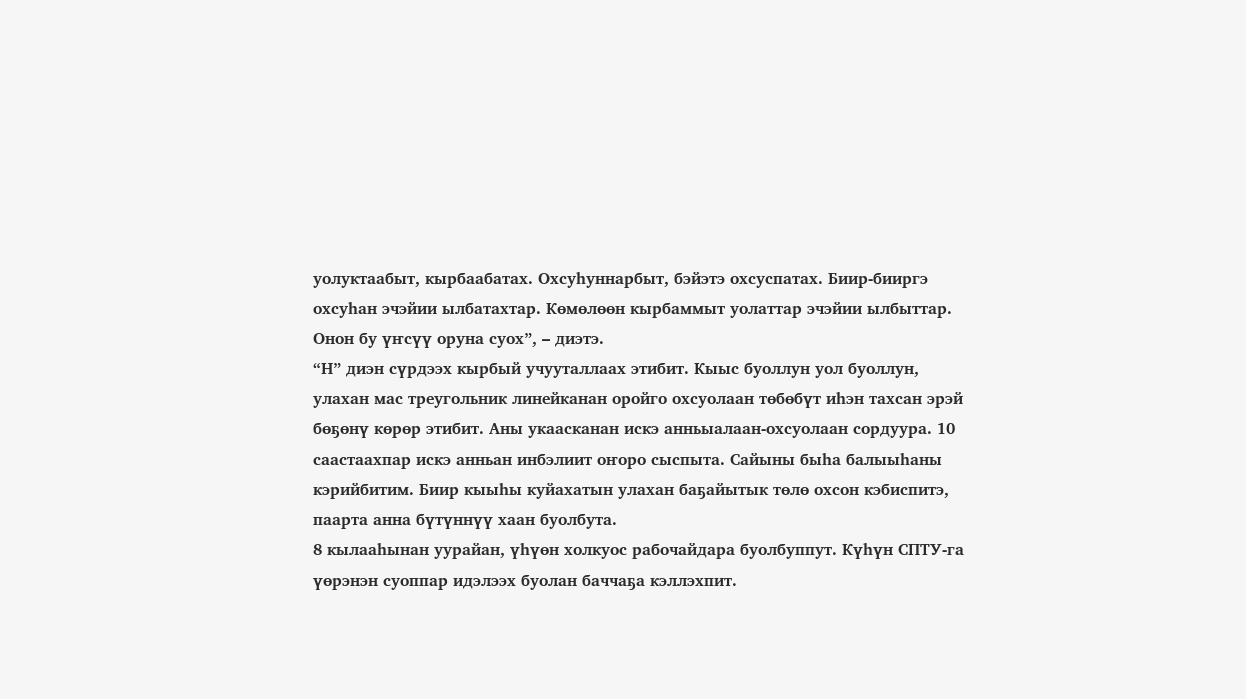уолуктаабыт, кырбаабатах. Охсуһуннарбыт, бэйэтэ охсуспатах. Биир-бииргэ охсуһан эчэйии ылбатахтар. Көмөлөөн кырбаммыт уолаттар эчэйии ылбыттар. Онон бу үҥсүү оруна суох”, – диэтэ.
“Н” диэн сүрдээх кырбый учууталлаах этибит. Кыыс буоллун уол буоллун, улахан мас треугольник линейканан оройго охсуолаан төбөбүт иһэн тахсан эрэй бөҕөнү көрөр этибит. Аны укаасканан искэ анньыалаан-охсуолаан сордуура. 10 саастаахпар искэ анньан инбэлиит оҥоро сыспыта. Сайыны быһа балыыһаны кэрийбитим. Биир кыыһы куйахатын улахан баҕайытык төлө охсон кэбиспитэ, паарта анна бүтүннүү хаан буолбута.
8 кылааһынан уурайан, үһүөн холкуос рабочайдара буолбуппут. Күһүн СПТУ-га үөрэнэн суоппар идэлээх буолан баччаҕа кэллэхпит.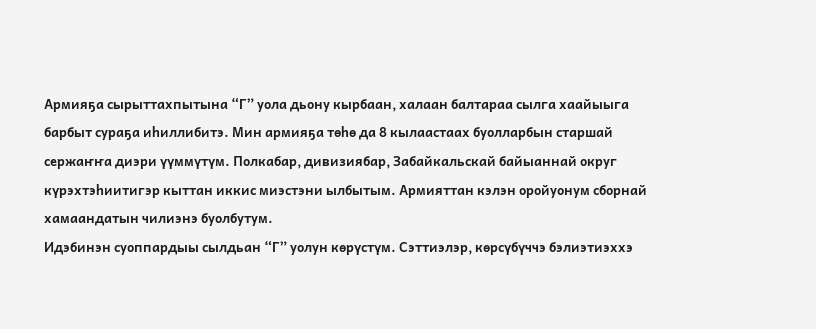Армияҕа сырыттахпытына “Г” уола дьону кырбаан, халаан балтараа сылга хаайыыга барбыт сураҕа иһиллибитэ. Мин армияҕа төһө да 8 кылаастаах буолларбын старшай сержаҥҥа диэри үүммүтүм. Полкабар, дивизиябар, Забайкальскай байыаннай округ күрэхтэһиитигэр кыттан иккис миэстэни ылбытым. Армияттан кэлэн оройуонум сборнай хамаандатын чилиэнэ буолбутум.
Идэбинэн суоппардыы сылдьан “Г” уолун көрүстүм. Сэттиэлэр, көрсүбүччэ бэлиэтиэххэ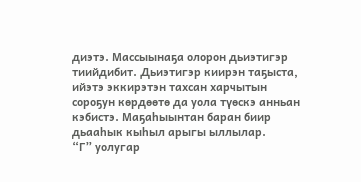диэтэ. Массыынаҕа олорон дьиэтигэр тиийдибит. Дьиэтигэр киирэн таҕыста, ийэтэ эккирэтэн тахсан харчытын сороҕун көрдөөтө да уола түөскэ анньан кэбистэ. Маҕаһыынтан баран биир дьааһык кыһыл арыгы ыллылар.
“Г” уолугар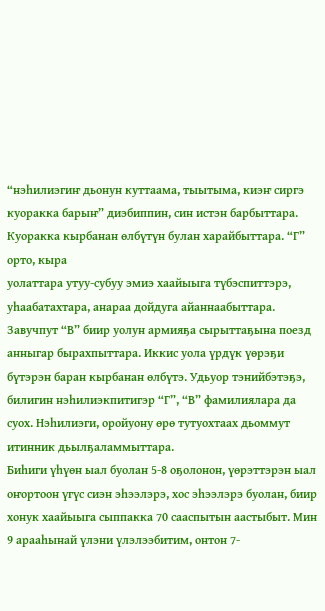“нэһилиэгиҥ дьонун куттаама, тыытыма, киэҥ сиргэ куоракка барыҥ” диэбиппин, син истэн барбыттара. Куоракка кырбанан өлбүтүн булан харайбыттара. “Г” орто, кыра
уолаттара утуу-субуу эмиэ хаайыыга түбэспиттэрэ, уһаабатахтара, анараа дойдуга айаннаабыттара. Завучпут “В” биир уолун армияҕа сырыттаҕына поезд анныгар бырахпыттара. Иккис уола үрдүк үөрэҕи бүтэрэн баран кырбанан өлбүтэ. Удьуор тэнийбэтэҕэ, билигин нэһилиэкпитигэр “Г”, “В” фамилиялара да суох. Нэһилиэги, оройуону өрө тутуохтаах дьоммут итинник дьылҕаламмыттара.
Биһиги үһүөн ыал буолан 5-8 оҕолонон, үөрэттэрэн ыал оҥортоон үгүс сиэн эһээлэрэ, хос эһээлэрэ буолан, биир хонук хаайыыга сыппакка 70 сааспытын аастыбыт. Мин 9 арааһынай үлэни үлэлээбитим, онтон 7-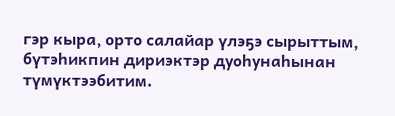гэр кыра, орто салайар үлэҕэ сырыттым, бүтэһикпин дириэктэр дуоһунаһынан түмүктээбитим.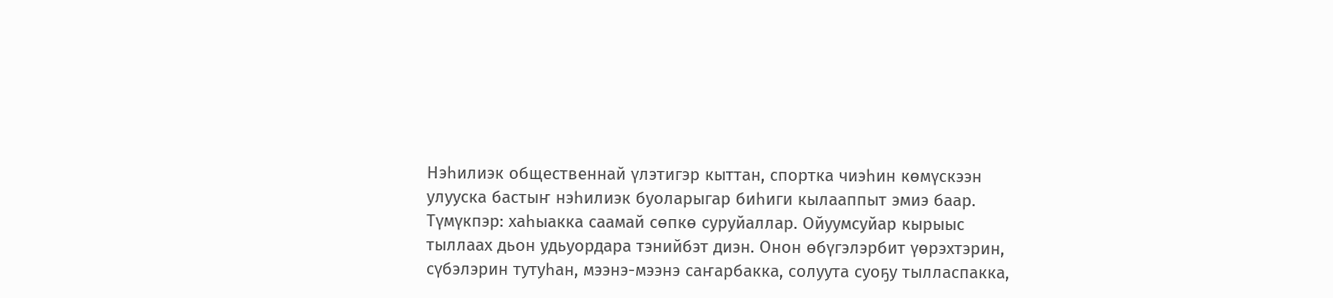Нэһилиэк общественнай үлэтигэр кыттан, спортка чиэһин көмүскээн улууска бастыҥ нэһилиэк буоларыгар биһиги кылааппыт эмиэ баар.
Түмүкпэр: хаһыакка саамай сөпкө суруйаллар. Ойуумсуйар кырыыс тыллаах дьон удьуордара тэнийбэт диэн. Онон өбүгэлэрбит үөрэхтэрин, сүбэлэрин тутуһан, мээнэ-мээнэ саҥарбакка, солуута суоҕу тылласпакка,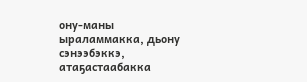ону-маны ыраламмакка, дьону сэнээбэккэ, атаҕастаабакка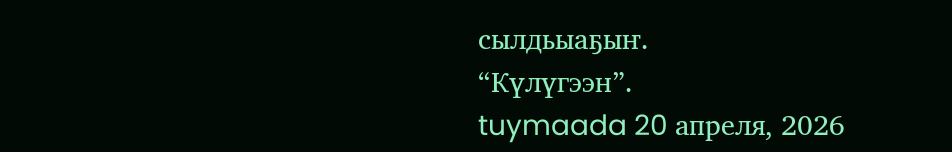сылдьыаҕыҥ.
“Күлүгээн”.
tuymaada 20 апреля, 2026